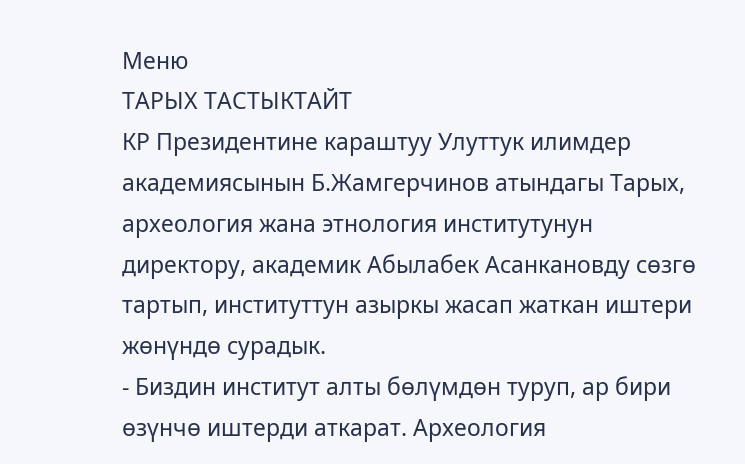Меню
ТАРЫХ ТАСТЫКТАЙТ
КР Президентине караштуу Улуттук илимдер академиясынын Б.Жамгерчинов атындагы Тарых, археология жана этнология институтунун директору, академик Абылабек Асанкановду сөзгө тартып, институттун азыркы жасап жаткан иштери жөнүндө сурадык.
- Биздин институт алты бөлүмдөн туруп, ар бири өзүнчө иштерди аткарат. Археология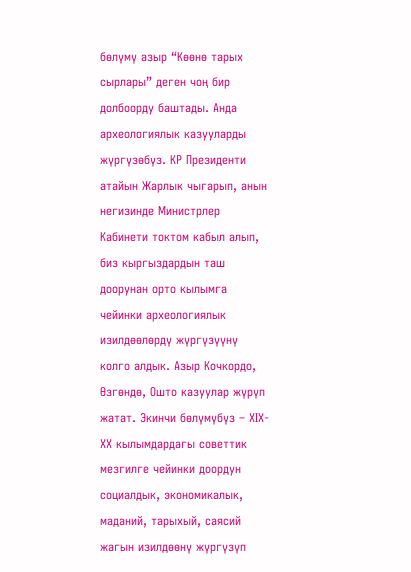бөлүмү азыр “Көөнө тарых сырлары” деген чоң бир долбоорду баштады. Анда археологиялык казууларды жүргүзөбүз. КР Президенти атайын Жарлык чыгарып, анын негизинде Министрлер Кабинети токтом кабыл алып, биз кыргыздардын таш доорунан орто кылымга чейинки археологиялык изилдөөлөрдү жүргүзүүнү колго алдык. Азыр Кочкордо, Өзгөндө, Ошто казуулар жүрүп жатат. Экинчи бөлүмүбүз – ХIХ-ХХ кылымдардагы советтик мезгилге чейинки доордун социалдык, экономикалык, маданий, тарыхый, саясий жагын изилдөөнү жүргүзүп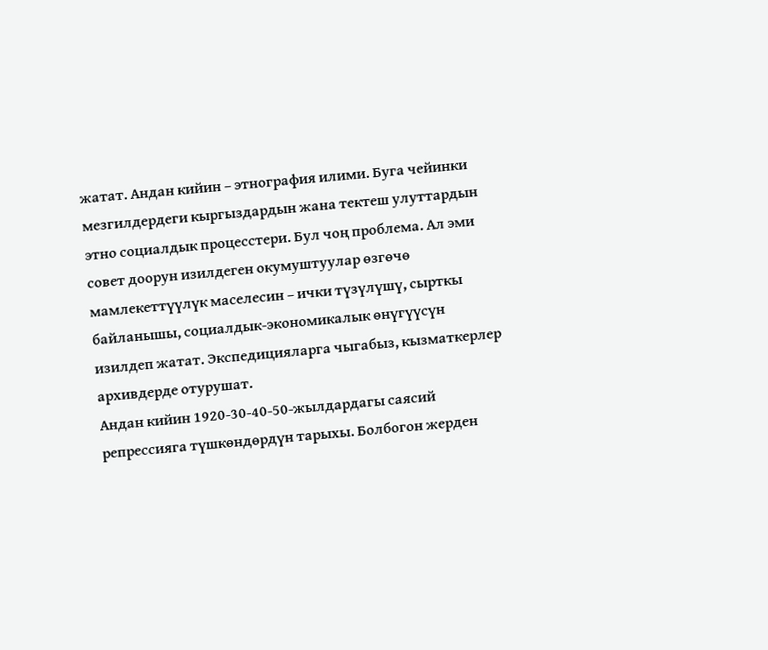жатат. Андан кийин – этнография илими. Буга чейинки мезгилдердеги кыргыздардын жана тектеш улуттардын этно социалдык процесстери. Бул чоң проблема. Ал эми совет доорун изилдеген окумуштуулар өзгөчө мамлекеттүүлүк маселесин – ички түзүлүшү, сырткы байланышы, социалдык-экономикалык өнүгүүсүн изилдеп жатат. Экспедицияларга чыгабыз, кызматкерлер архивдерде отурушат.
Андан кийин 1920-30-40-50-жылдардагы саясий репрессияга түшкөндөрдүн тарыхы. Болбогон жерден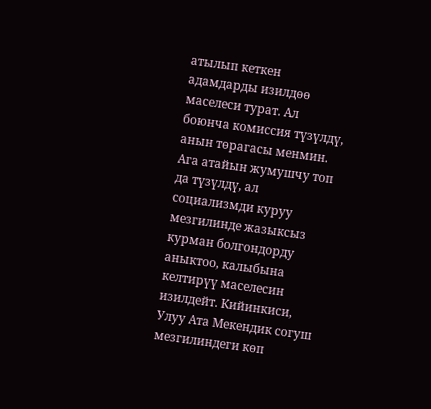атылып кеткен адамдарды изилдөө маселеси турат. Ал боюнча комиссия түзүлдү, анын төрагасы менмин. Ага атайын жумушчу топ да түзүлдү, ал социализмди куруу мезгилинде жазыксыз курман болгондорду аныктоо, калыбына келтирүү маселесин изилдейт. Кийинкиси, Улуу Ата Мекендик согуш мезгилиндеги көп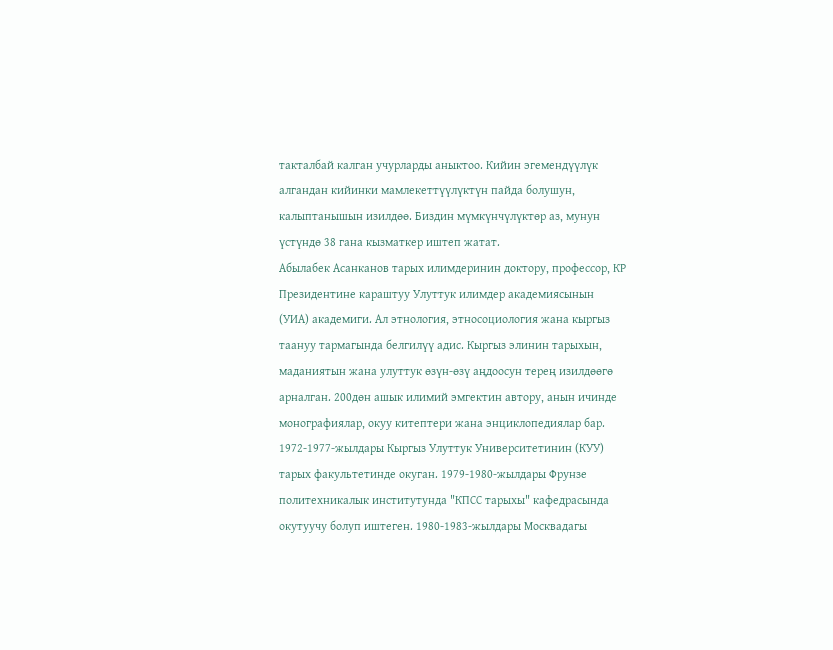такталбай калган учурларды аныктоо. Кийин эгемендүүлүк алгандан кийинки мамлекеттүүлүктүн пайда болушун, калыптанышын изилдөө. Биздин мүмкүнчүлүктөр аз, мунун үстүндө 38 гана кызматкер иштеп жатат.
Абылабек Асанканов тарых илимдеринин доктору, профессор, КР Президентине караштуу Улуттук илимдер академиясынын (УИА) академиги. Ал этнология, этносоциология жана кыргыз таануу тармагында белгилүү адис. Кыргыз элинин тарыхын, маданиятын жана улуттук өзүн-өзү аңдоосун терең изилдөөгө арналган. 200дөн ашык илимий эмгектин автору, анын ичинде монографиялар, окуу китептери жана энциклопедиялар бар.
1972-1977-жылдары Кыргыз Улуттук Университетинин (КУУ) тарых факультетинде окуган. 1979-1980-жылдары Фрунзе политехникалык институтунда "КПСС тарыхы" кафедрасында окутуучу болуп иштеген. 1980-1983-жылдары Москвадагы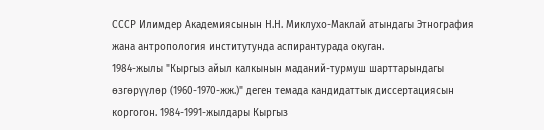СССР Илимдер Академиясынын Н.Н. Миклухо-Маклай атындагы Этнография жана антропология институтунда аспирантурада окуган.
1984-жылы "Кыргыз айыл калкынын маданий-турмуш шарттарындагы өзгөрүүлөр (1960-1970-жж.)" деген темада кандидаттык диссертациясын коргогон. 1984-1991-жылдары Кыргыз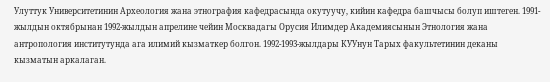Улуттук Университетинин Археология жана этнография кафедрасында окутуучу, кийин кафедра башчысы болуп иштеген. 1991-жылдын октябрынан 1992-жылдын апрелине чейин Москвадагы Орусия Илимдер Академиясынын Этнология жана антропология институтунда ага илимий кызматкер болгон. 1992-1993-жылдары КУУнун Тарых факультетинин деканы кызматын аркалаган.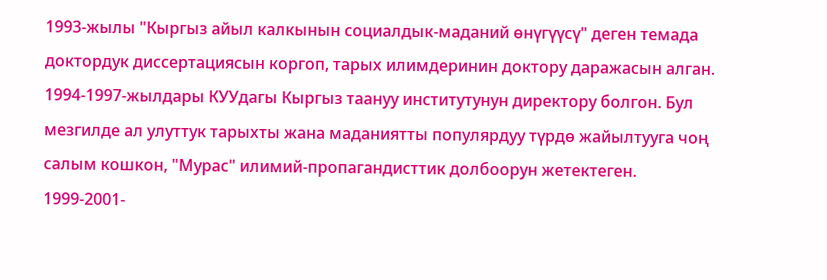1993-жылы "Кыргыз айыл калкынын социалдык-маданий өнүгүүсү" деген темада доктордук диссертациясын коргоп, тарых илимдеринин доктору даражасын алган. 1994-1997-жылдары КУУдагы Кыргыз таануу институтунун директору болгон. Бул мезгилде ал улуттук тарыхты жана маданиятты популярдуу түрдө жайылтууга чоң салым кошкон, "Мурас" илимий-пропагандисттик долбоорун жетектеген.
1999-2001-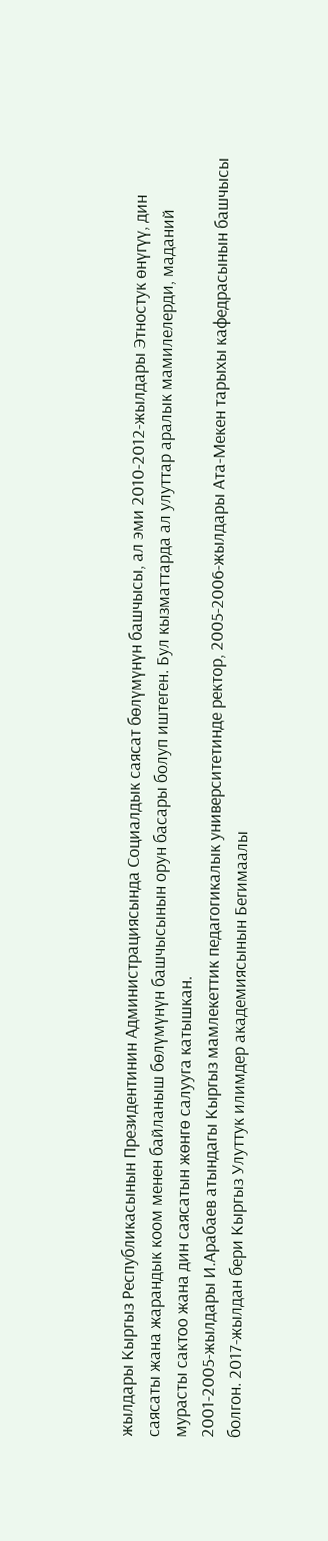жылдары Кыргыз Республикасынын Президентинин Администрациясында Социалдык саясат бөлүмүнүн башчысы, ал эми 2010-2012-жылдары Этностук өнүгүү, дин саясаты жана жарандык коом менен байланыш бөлүмүнүн башчысынын орун басары болуп иштеген. Бул кызматтарда ал улуттар аралык мамилелерди, маданий мурасты сактоо жана дин саясатын жөнгө салууга катышкан.
2001-2005-жылдары И.Арабаев атындагы Кыргыз мамлекеттик педагогикалык университетинде ректор, 2005-2006-жылдары Ата-Мекен тарыхы кафедрасынын башчысы болгон. 2017-жылдан бери Кыргыз Улуттук илимдер академиясынын Бегимаалы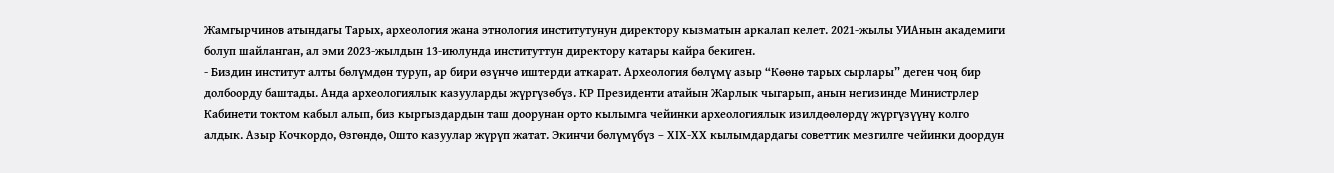Жамгырчинов атындагы Тарых, археология жана этнология институтунун директору кызматын аркалап келет. 2021-жылы УИАнын академиги болуп шайланган, ал эми 2023-жылдын 13-июлунда институттун директору катары кайра бекиген.
- Биздин институт алты бөлүмдөн туруп, ар бири өзүнчө иштерди аткарат. Археология бөлүмү азыр “Көөнө тарых сырлары” деген чоң бир долбоорду баштады. Анда археологиялык казууларды жүргүзөбүз. КР Президенти атайын Жарлык чыгарып, анын негизинде Министрлер Кабинети токтом кабыл алып, биз кыргыздардын таш доорунан орто кылымга чейинки археологиялык изилдөөлөрдү жүргүзүүнү колго алдык. Азыр Кочкордо, Өзгөндө, Ошто казуулар жүрүп жатат. Экинчи бөлүмүбүз – ХIХ-ХХ кылымдардагы советтик мезгилге чейинки доордун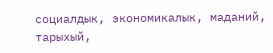социалдык, экономикалык, маданий, тарыхый,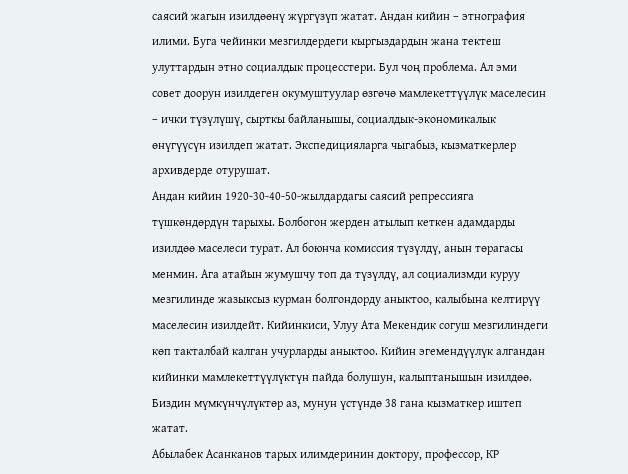саясий жагын изилдөөнү жүргүзүп жатат. Андан кийин – этнография илими. Буга чейинки мезгилдердеги кыргыздардын жана тектеш улуттардын этно социалдык процесстери. Бул чоң проблема. Ал эми совет доорун изилдеген окумуштуулар өзгөчө мамлекеттүүлүк маселесин – ички түзүлүшү, сырткы байланышы, социалдык-экономикалык өнүгүүсүн изилдеп жатат. Экспедицияларга чыгабыз, кызматкерлер архивдерде отурушат.
Андан кийин 1920-30-40-50-жылдардагы саясий репрессияга түшкөндөрдүн тарыхы. Болбогон жерден атылып кеткен адамдарды изилдөө маселеси турат. Ал боюнча комиссия түзүлдү, анын төрагасы менмин. Ага атайын жумушчу топ да түзүлдү, ал социализмди куруу мезгилинде жазыксыз курман болгондорду аныктоо, калыбына келтирүү маселесин изилдейт. Кийинкиси, Улуу Ата Мекендик согуш мезгилиндеги көп такталбай калган учурларды аныктоо. Кийин эгемендүүлүк алгандан кийинки мамлекеттүүлүктүн пайда болушун, калыптанышын изилдөө. Биздин мүмкүнчүлүктөр аз, мунун үстүндө 38 гана кызматкер иштеп жатат.
Абылабек Асанканов тарых илимдеринин доктору, профессор, КР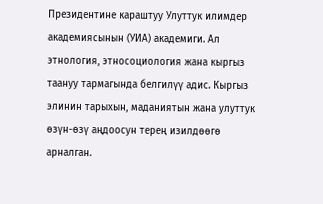Президентине караштуу Улуттук илимдер академиясынын (УИА) академиги. Ал этнология, этносоциология жана кыргыз таануу тармагында белгилүү адис. Кыргыз элинин тарыхын, маданиятын жана улуттук өзүн-өзү аңдоосун терең изилдөөгө арналган.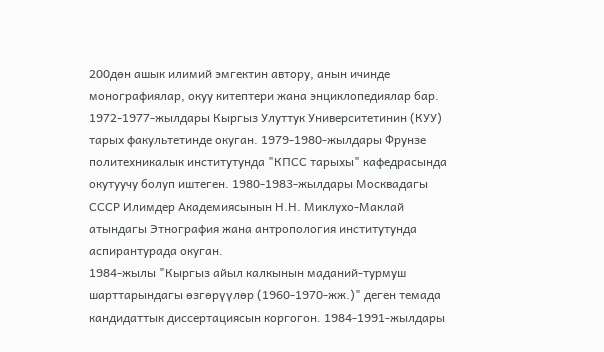200дөн ашык илимий эмгектин автору, анын ичинде монографиялар, окуу китептери жана энциклопедиялар бар.
1972-1977-жылдары Кыргыз Улуттук Университетинин (КУУ) тарых факультетинде окуган. 1979-1980-жылдары Фрунзе политехникалык институтунда "КПСС тарыхы" кафедрасында окутуучу болуп иштеген. 1980-1983-жылдары Москвадагы СССР Илимдер Академиясынын Н.Н. Миклухо-Маклай атындагы Этнография жана антропология институтунда аспирантурада окуган.
1984-жылы "Кыргыз айыл калкынын маданий-турмуш шарттарындагы өзгөрүүлөр (1960-1970-жж.)" деген темада кандидаттык диссертациясын коргогон. 1984-1991-жылдары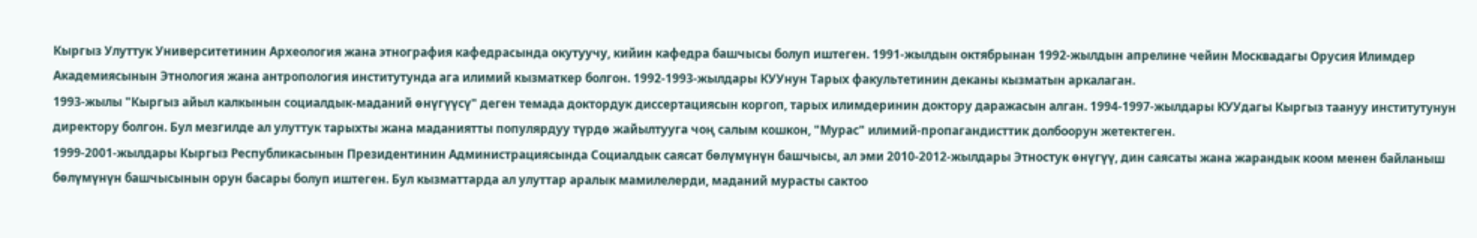Кыргыз Улуттук Университетинин Археология жана этнография кафедрасында окутуучу, кийин кафедра башчысы болуп иштеген. 1991-жылдын октябрынан 1992-жылдын апрелине чейин Москвадагы Орусия Илимдер Академиясынын Этнология жана антропология институтунда ага илимий кызматкер болгон. 1992-1993-жылдары КУУнун Тарых факультетинин деканы кызматын аркалаган.
1993-жылы "Кыргыз айыл калкынын социалдык-маданий өнүгүүсү" деген темада доктордук диссертациясын коргоп, тарых илимдеринин доктору даражасын алган. 1994-1997-жылдары КУУдагы Кыргыз таануу институтунун директору болгон. Бул мезгилде ал улуттук тарыхты жана маданиятты популярдуу түрдө жайылтууга чоң салым кошкон, "Мурас" илимий-пропагандисттик долбоорун жетектеген.
1999-2001-жылдары Кыргыз Республикасынын Президентинин Администрациясында Социалдык саясат бөлүмүнүн башчысы, ал эми 2010-2012-жылдары Этностук өнүгүү, дин саясаты жана жарандык коом менен байланыш бөлүмүнүн башчысынын орун басары болуп иштеген. Бул кызматтарда ал улуттар аралык мамилелерди, маданий мурасты сактоо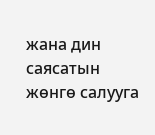жана дин саясатын жөнгө салууга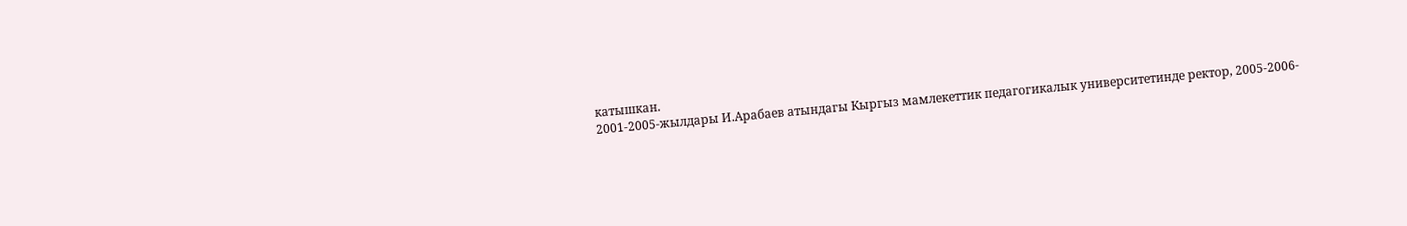катышкан.
2001-2005-жылдары И.Арабаев атындагы Кыргыз мамлекеттик педагогикалык университетинде ректор, 2005-2006-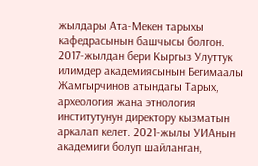жылдары Ата-Мекен тарыхы кафедрасынын башчысы болгон. 2017-жылдан бери Кыргыз Улуттук илимдер академиясынын Бегимаалы Жамгырчинов атындагы Тарых, археология жана этнология институтунун директору кызматын аркалап келет. 2021-жылы УИАнын академиги болуп шайланган,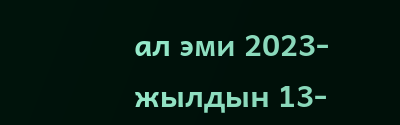ал эми 2023-жылдын 13-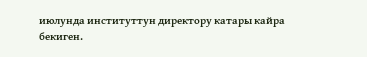июлунда институттун директору катары кайра бекиген.